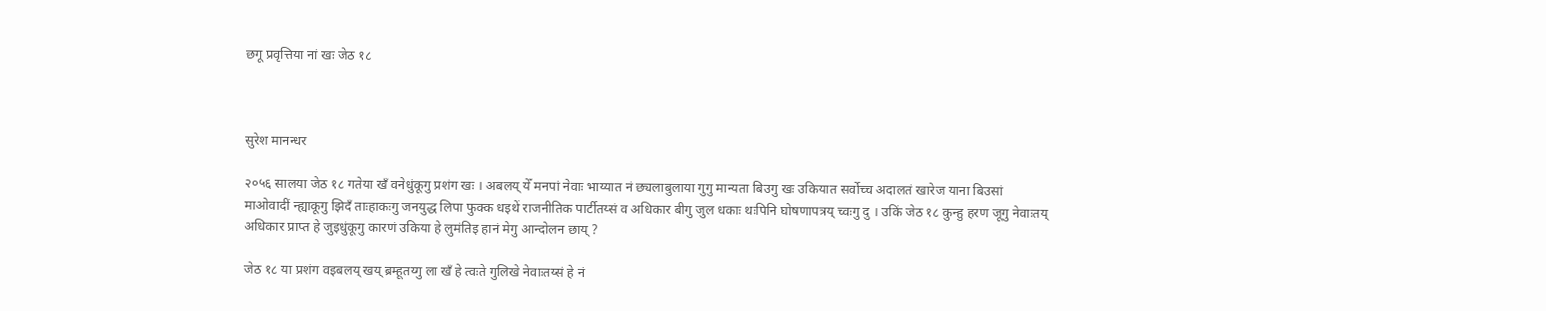छगू प्रवृत्तिया नां खः जेठ १८



सुरेश मानन्धर

२०५६ सालया जेठ १८ गतेया खँ वनेधुंकूगु प्रशंग खः । अबलय् येँ मनपां नेवाः भाय्यात नं छ्यलाबुलाया गुगु मान्यता बिउगु खः उकियात सर्वोच्च अदालतं खारेज याना बिउसां माओवादीं न्ह्याकूगु झिदँ ताःहाकःगु जनयुद्ध लिपा फुक्क धइथें राजनीतिक पार्टीतय्सं व अधिकार बीगु जुल धकाः थःपिनि घोषणापत्रय् च्वःगु दु । उकिं जेठ १८ कुन्हु हरण जूगु नेवाःतय् अधिकार प्राप्त हे जुइधुंकूगु कारणं उकिया हे लुमंतिइ हानं मेगु आन्दोलन छाय् ?

जेठ १८ या प्रशंग वइबलय् खय् ब्रम्हूतय्गु ला खँ हे त्वःते गुलिखे नेवाःतय्सं हे नं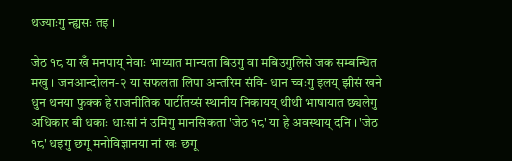थज्याःगु न्ह्यसः तइ ।

जेठ १८ या खँ मनपाय् नेवाः भाय्यात मान्यता बिउगु वा मबिउगुलिसे जक सम्बन्धित मखु । जनआन्दोलन-२ या सफलता लिपा अन्तरिम संवि- धान च्वःगु इलय् झीसं खने धुन थनया फुक्क हे राजनीतिक पार्टीतय्सं स्थानीय निकायय् थीथी भाषायात छ्यलेगु अधिकार बी धकाः धाःसां नं उमिगु मानसिकता 'जेठ १८' या हे अवस्थाय् दनि । 'जेठ १८' धइगु छगू मनोविज्ञानया नां खः छगू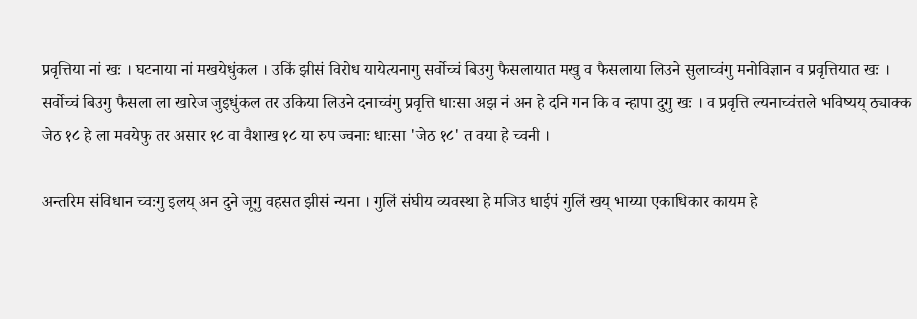प्रवृत्तिया नां खः । घटनाया नां मखयेधुंकल । उकिं झीसं विरोध यायेत्यनागु सर्वोच्चं बिउगु फैसलायात मखु व फैसलाया लिउने सुलाच्वंगु मनोविज्ञान व प्रवृत्तियात खः । सर्वोच्चं बिउगु फैसला ला खारेज जुइधुंकल तर उकिया लिउने दनाच्वंगु प्रवृत्ति धाःसा अझ नं अन हे दनि गन कि व न्हापा दुगु खः । व प्रवृत्ति ल्यनाच्वंत्तले भविष्यय् ठ्याक्क जेठ १८ हे ला मवयेफु तर असार १८ वा वैशाख १८ या रुप ज्वनाः धाःसा 'जेठ १८' त वया हे च्वनी ।

अन्तरिम संविधान च्वःगु इलय् अन दुने जूगु वहसत झीसं न्यना । गुलिं संघीय व्यवस्था हे मजिउ धाईपं गुलिं खय् भाय्या एकाधिकार कायम हे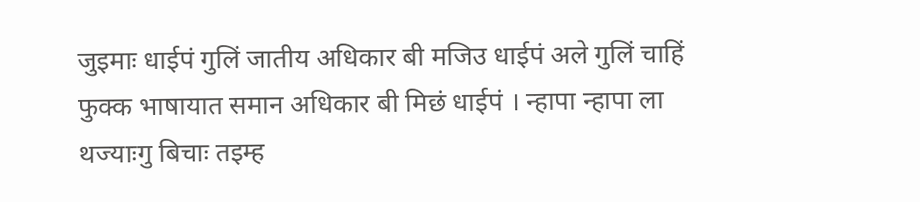जुइमाः धाईपं गुलिं जातीय अधिकार बी मजिउ धाईपं अले गुलिं चाहिं फुक्क भाषायात समान अधिकार बी मिछं धाईपं । न्हापा न्हापा ला थज्याःगु बिचाः तइम्ह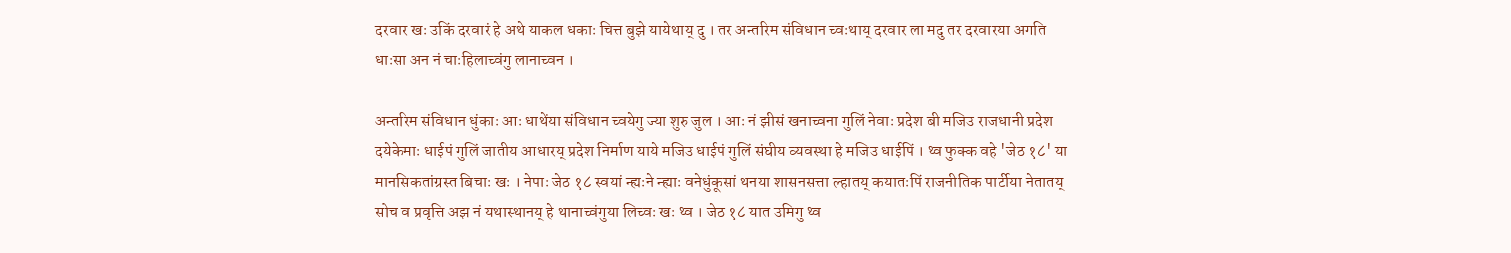दरवार खः उकिं दरवारं हे अथे याकल धकाः चित्त बुझे यायेथाय् दु । तर अन्तरिम संविधान च्वःथाय् दरवार ला मदु तर दरवारया अगति धाःसा अन नं चाःहिलाच्वंगु लानाच्वन ।

अन्तरिम संविधान धुंकाः आः धाथेंया संविधान च्वयेगु ज्या शुरु जुल । आः नं झीसं खनाच्वना गुलिं नेवाः प्रदेश बी मजिउ राजधानी प्रदेश दयेकेमाः धाईपं गुलिं जातीय आधारय् प्रदेश निर्माण याये मजिउ धाईपं गुलिं संघीय व्यवस्था हे मजिउ धाईपिं । थ्व फुक्क वहे 'जेठ १८' या मानसिकतांग्रस्त बिचाः खः । नेपाः जेठ १८ स्वयां न्ह्यःने न्ह्याः वनेधुंकूसां थनया शासनसत्ता ल्हातय् कयातःपिं राजनीतिक पार्टीया नेतातय् सोच व प्रवृत्ति अझ नं यथास्थानय् हे थानाच्वंगुया लिच्वः खः थ्व । जेठ १८ यात उमिगु थ्व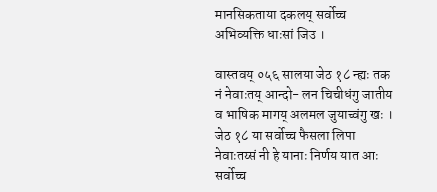मानसिकताया दकलय् सर्वोच्च अभिव्यक्ति धाःसां जिउ ।

वास्तवय् ०५६ सालया जेठ १८ न्ह्यः तक नं नेवाःतय् आन्दो- लन चिचीधंगु जातीय व भाषिक मागय् अलमल जुयाच्वंगु खः । जेठ १८ या सर्वोच्च फैसला लिपा नेवाःतय्सं नी हे यानाः निर्णय यात आः सर्वोच्च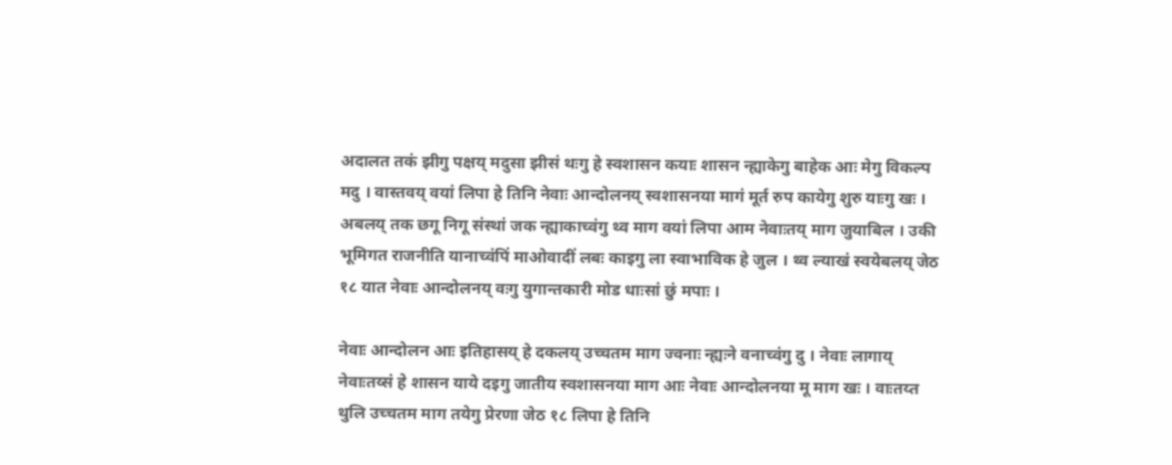अदालत तकं झीगु पक्षय् मदुसा झीसं थःगु हे स्वशासन कयाः शासन न्ह्याकेगु बाहेक आः मेगु विकल्प मदु । वास्तवय् वयां लिपा हे तिनि नेवाः आन्दोलनय् स्वशासनया मागं मूर्त रुप कायेगु शुरु याःगु खः । अबलय् तक छगू निगू संस्थां जक न्ह्याकाच्वंगु थ्व माग वयां लिपा आम नेवाःतय् माग जुयाबिल । उकी भूमिगत राजनीति यानाच्वंपिं माओवादीं लबः काइगु ला स्वाभाविक हे जुल । थ्व ल्याखं स्वयेबलय् जेठ १८ यात नेवाः आन्दोलनय् वःगु युगान्तकारी मोड धाःसां छुं मपाः ।

नेवाः आन्दोलन आः इतिहासय् हे दकलय् उच्चतम माग ज्वनाः न्ह्यःने वनाच्वंगु दु । नेवाः लागाय् नेवाःतय्सं हे शासन याये दइगु जातीय स्वशासनया माग आः नेवाः आन्दोलनया मू माग खः । वाःतय्त थुलि उच्चतम माग तयेगु प्रेरणा जेठ १८ लिपा हे तिनि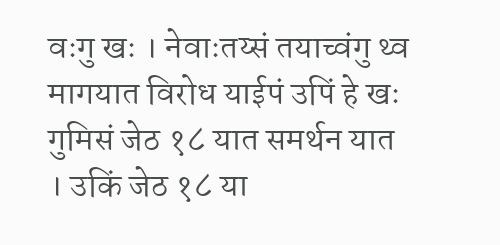वःगु खः । नेवाःतय्सं तयाच्वंगु थ्व मागयात विरोध याईपं उपिं हे खः गुमिसं जेठ १८ यात समर्थन यात । उकिं जेठ १८ या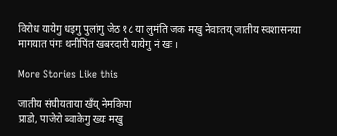विरोध यायेगु धइगु पुलांगु जेठ १८ या लुमंति जक मखु नेवाःतय् जातीय स्वशासनया मागयात पंगः थनीपिंत खबरदारी यायेगु नं खः ।

More Stories Like this

जातीय संघीयताया खँय् नेमकिपा
प्राडो, पाजेरो ब्वाकेगु ख्यः मखु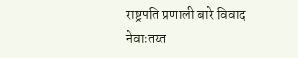राष्ट्रपति प्रणाली बारे विवाद
नेवाःतय्त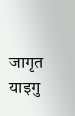जागृत याइगु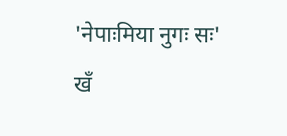'नेपाःमिया नुगः सः'
खँ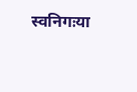स्वनिगःया